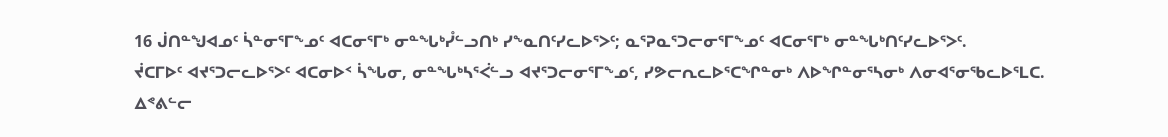16 ᒎᑎᓐᖑᐊᓄᑦ ᓵᓐᓂᕐᒥᖕᓄᑦ ᐊᑕᓂᕐᒥᒃ ᓂᓐᖓᒃᓮᓪᓗᑎᒃ ᓯᖕᓇᑎᑦᓯᓚᐅᕐᐳᑦ; ᓇᕐᕈᓇᕐᑐᓕᓂᕐᒥᖕᓄᑦ ᐊᑕᓂᕐᒥᒃ ᓂᓐᖓᒃᑎᑦᓯᓚᐅᕐᐳᑦ.
ᔫᑕᒥᐅᑦ ᐊᔪᕐᑐᓕᓚᐅᕐᐳᑦ ᐊᑕᓂᐅᑉ ᓵᖓᓂ, ᓂᓐᖓᒃᓴᕐᐹᓪᓗ ᐊᔪᕐᑐᓕᓂᕐᒥᖕᓄᑦ, ᓯᕗᓕᕆᓚᐅᕐᑕᖏᓐᓂᒃ ᐱᐅᖏᓐᓂᕐᓴᓂᒃ ᐱᓂᐊᕐᓂᖃᓚᐅᕐᒪᑕ.
ᐃᕝᕕᓪᓕ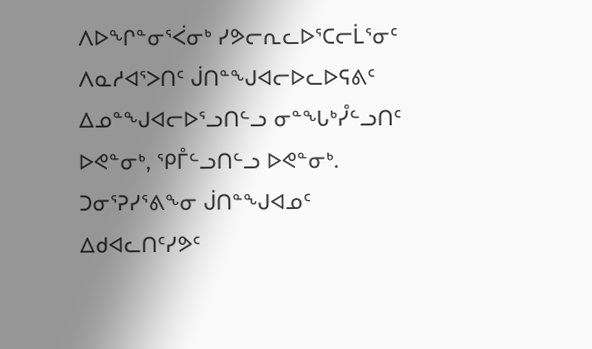ᐱᐅᖏᓐᓂᕐᐹᓂᒃ ᓯᕗᓕᕆᓚᐅᕐᑕᓕᒫᕐᓂᑦ ᐱᓇᓱᐊᕐᐳᑎᑦ ᒎᑎᓐᖑᐊᓕᐅᓚᐅᕋᕕᑦ ᐃᓄᓐᖑᐊᓕᐅᕐᓗᑎᓪᓗ ᓂᓐᖓᒃᓮᓪᓗᑎᑦ ᐅᕙᓐᓂᒃ, ᕿᒤᓪᓗᑎᓪᓗ ᐅᕙᓐᓂᒃ.
ᑐᓂᕐᕈᓯᕐᕕᖕᓂ ᒎᑎᓐᖑᐊᓄᑦ ᐃᑯᐊᓚᑎᑦᓯᕗᑦ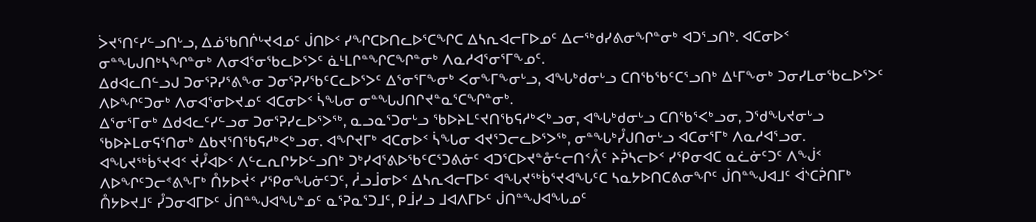ᐴᔪᕐᑎᑦᓯᓪᓗᑎᒡᓗ, ᐃᓅᖃᑎᒌᒡᔪᐊᓄᑦ ᒎᑎᐅᑉ ᓯᖏᑕᐅᑎᓚᐅᕐᑕᖏᑕ ᐃᓴᕆᐊᓕᒥᐅᓄᑦ ᐃᓕᖅᑯᓯᕕᓂᖏᓐᓂᒃ ᐊᑐᕐᓗᑎᒃ. ᐊᑕᓂᐅᑉ ᓂᓐᖓᒍᑎᒃᓴᖏᓐᓂᒃ ᐱᓂᐊᕐᓂᖃᓚᐅᕐᐳᑦ ᓈᒻᒪᒋᓐᖏᑕᖏᓐᓂᒃ ᐱᓇᓱᐊᕐᓂᕐᒥᖕᓄᑦ.
ᐃᑯᐊᓚᑎᓪᓗᒍ ᑐᓂᕐᕈᓯᕐᕕᖕᓂ ᑐᓂᕐᕈᓯᖃᑦᑕᓚᐅᕐᐳᑦ ᐃᕐᓂᕐᒥᖕᓂᒃ ᐸᓂᖕᒥᖕᓂᒡᓗ, ᐊᖓᒃᑯᓂᒡᓗ ᑕᑎᖃᖃᑦᑕᕐᓗᑎᒃ ᐃᒻᒥᖕᓂᒃ ᑐᓂᓯᒪᓂᖃᓚᐅᕐᐳᑦ ᐱᐅᖏᑦᑐᓂᒃ ᐱᓂᐊᕐᓂᐅᔪᓄᑦ ᐊᑕᓂᐅᑉ ᓵᖓᓂ ᓂᓐᖓᒍᑎᒋᔪᓐᓇᕐᑕᖏᓐᓂᒃ.
ᐃᕐᓂᕐᒥᓂᒃ ᐃᑯᐊᓚᑦᓯᓪᓗᓂ ᑐᓂᕐᕈᓯᓚᐅᕐᐳᖅ, ᓇᓗᓇᕐᑐᓂᒡᓗ ᖃᐅᔨᒪᑦᔪᑎᖃᕋᓱᒃᐸᒃᓗᓂ, ᐊᖓᒃᑯᓂᒡᓗ ᑕᑎᖃᕐᐸᒃᓗᓂ, ᑐᖁᖓᔪᓂᒡᓗ ᖃᐅᔨᒪᓂᕋᕐᑎᓂᒃ ᐃᑲᔪᕐᑎᖃᕋᓱᒃᐸᒃᓗᓂ. ᐊᖏᔪᒥᒃ ᐊᑕᓂᐅᑉ ᓵᖓᓂ ᐊᔪᕐᑐᓕᓚᐅᕐᐳᖅ, ᓂᓐᖓᒃᓮᒍᑎᓂᒡᓗ ᐊᑕᓂᕐᒥᒃ ᐱᓇᓱᐊᕐᓗᓂ.
ᐊᖓᔪᖅᑳᕐᔪᐊᑉ ᔫᓮᐊᐅᑉ ᐱᓪᓚᕆᒋᔭᐅᓪᓗᑎᒃ ᑐᒃᓯᐊᕐᕕᐅᖃᑦᑕᕐᑐᕕᓃᑦ ᐊᑐᕐᑕᐅᔪᓐᓁᓪᓕᑎᑉᐰᑦ ᔨᕉᓴᓕᐅᑉ ᓯᕿᓂᐊᑕ ᓇᓛᓃᑦᑐᑦ ᐱᖒᑉ ᐱᐅᖏᑦᑐᓕᕝᕕᖕᒥᒃ ᑍᔭᐅᔫᑉ ᓯᕿᓂᖓᓃᑦᑐᑦ, ᓲᓗᒨᓂᐅᑉ ᐃᓴᕆᐊᓕᒥᐅᑦ ᐊᖓᔪᖅᑳᕐᔪᐊᖓᑦᑕ ᓴᓇᔭᐅᑎᑕᕕᓂᖏᑦ ᒎᑎᓐᖑᐊᒧᑦ ᐋᔅᑕᕉᑎᒥᒃ ᑍᔭᐅᔪᒧᑦ ᓮᑐᓂᐊᒥᐅᑦ ᒎᑎᓐᖑᐊᖓᓐᓄᑦ ᓇᕐᕈᓇᕐᑐᒧᑦ, ᑭᒨᓯᓗ ᒧᐊᐱᒥᐅᑦ ᒎᑎᓐᖑᐊᖓᓄᑦ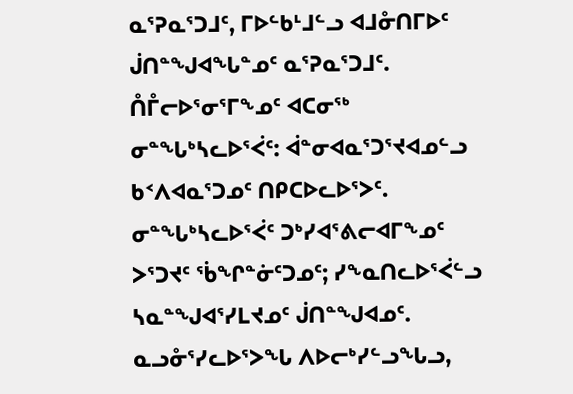ᓇᕐᕈᓇᕐᑐᒧᑦ, ᒥᐅᓪᑲᒻᒧᓪᓗ ᐊᒧᓁᑎᒥᐅᑦ ᒎᑎᓐᖑᐊᖓᓐᓄᑦ ᓇᕐᕈᓇᕐᑐᒧᑦ.
ᑍᒤᓕᐅᕐᓂᕐᒥᖕᓄᑦ ᐊᑕᓂᖅ ᓂᓐᖓᒃᓴᓚᐅᕐᐹᑦ: ᐋᓐᓂᐊᓇᕐᑐᕐᔪᐊᓄᓪᓗ ᑲᑉᐱᐊᓇᕐᑐᓄᑦ ᑎᑭᑕᐅᓚᐅᕐᐳᑦ.
ᓂᓐᖓᒃᓴᓚᐅᕐᐹᑦ ᑐᒃᓯᐊᕐᕕᓕᐊᒥᖕᓄᑦ ᐳᕐᑐᔪᑦ ᖄᖏᓐᓃᑦᑐᓄᑦ; ᓯᖕᓇᑎᓚᐅᕐᐹᓪᓗ ᓴᓇᓐᖑᐊᕐᓯᒪᔪᓄᑦ ᒎᑎᓐᖑᐊᓄᑦ.
ᓇᓗᓁᕐᓯᓚᐅᕐᐳᖓ ᐱᐅᓕᒃᓯᓪᓗᖓᓗ,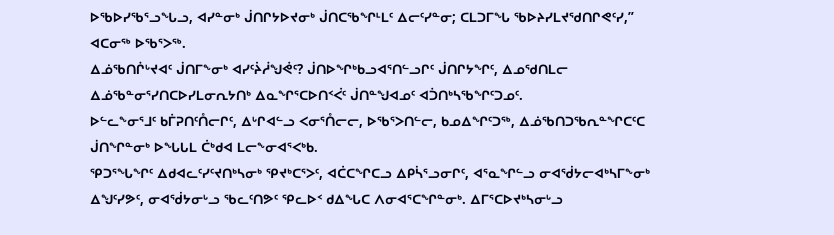ᐅᖃᐅᓯᖃᕐᓗᖓᓗ, ᐊᓯᓐᓂᒃ ᒎᑎᒋᔭᐅᔪᓂᒃ ᒎᑎᑕᖃᖏᒻᒪᑦ ᐃᓕᑦᓯᓐᓂ; ᑕᒪᑐᒥᖓ ᖃᐅᔨᓯᒪᔪᖁᑎᒋᕙᑦᓯ,” ᐊᑕᓂᖅ ᐅᖃᕐᐳᖅ.
ᐃᓅᖃᑎᒌᒡᔪᐊᑦ ᒎᑎᒥᖕᓂᒃ ᐊᓯᑦᔩᓲᖑᕚᑦ? ᒎᑎᐅᖏᒃᑲᓗᐊᕐᑎᓪᓗᒋᑦ ᒎᑎᒋᔭᖏᑦ, ᐃᓄᖁᑎᒪᓕ ᐃᓅᖃᓐᓂᕐᓯᑎᑕᐅᓯᒪᓂᕆᔭᑎᒃ ᐃᓇᖏᕐᑕᐅᑎᑉᐹᑦ ᒎᑎᓐᖑᐊᓄᑦ ᐊᑑᑎᒃᓴᖃᖏᑦᑐᓄᑦ.
ᐅᓪᓚᖕᓂᕐᒧᑦ ᑲᒦᕈᑎᑦᑍᓕᒋᑦ, ᐃᒡᒋᐊᓪᓗ ᐸᓂᕐᑍᓕᓕ, ᐅᖃᕐᐳᑎᓪᓕ, ᑲᓄᐃᖏᑦᑐᖅ, ᐃᓅᖃᑎᑐᖃᕆᓐᖏᑕᑦᑕ ᒎᑎᖏᓐᓂᒃ ᐅᖓᒐᒪ ᑖᒃᑯᐊ ᒪᓕᖕᓂᐊᕐᐸᒃᑲ.
ᕿᑐᕐᖓᖏᑦ ᐃᑯᐊᓚᑦᓯᑦᔪᑎᒃᓴᓂᒃ ᕿᔪᒃᑕᕐᐳᑦ, ᐊᑖᑕᖏᑕᓗ ᐃᑭᓵᕐᓗᓂᒋᑦ, ᐊᕐᓇᖏᓪᓗ ᓂᐊᖂᔭᓕᐊᒃᓴᒥᖕᓂᒃ ᐃᖑᑦᓯᕗᑦ, ᓂᐊᖂᔭᓂᒡᓗ ᖃᓚᑦᑎᕗᑦ ᕿᓚᐅᑉ ᑯᐃᖓᑕ ᐱᓂᐊᕐᑕᖏᓐᓂᒃ. ᐃᒥᕐᑕᐅᔪᒃᓴᓂᒡᓗ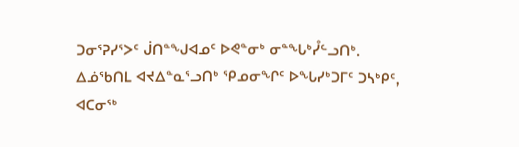ᑐᓂᕐᕈᓯᕐᐳᑦ ᒎᑎᓐᖑᐊᓄᑦ ᐅᕙᓐᓂᒃ ᓂᓐᖓᒃᓮᓪᓗᑎᒃ.
ᐃᓅᖃᑎᒪ ᐊᔪᐃᓐᓇᕐᓗᑎᒃ ᕿᓄᓂᖏᑦ ᐅᖓᓯᒃᑐᒥᑦ ᑐᓴᒃᑭᑦ, ᐊᑕᓂᖅ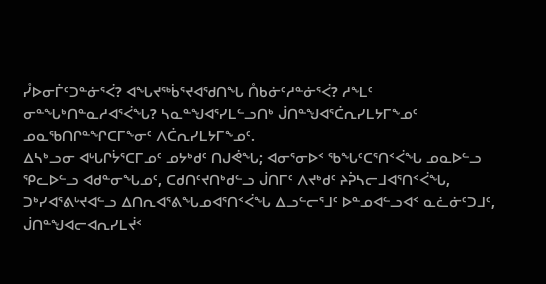ᓮᐅᓂᒦᑦᑐᓐᓃᕐᐹ? ᐊᖓᔪᖅᑳᕐᔪᐊᖁᑎᖓ ᑍᑲᓃᑦᓱᓐᓃᕐᐹ? ᓱᖕᒪᑦ ᓂᓐᖓᒃᑎᓐᓇᓱᐊᕐᐹᖓ? ᓴᓇᓐᖑᐊᕐᓯᒪᓪᓗᑎᒃ ᒎᑎᓐᖑᐊᕐᑖᕆᓯᒪᔭᒥᖕᓄᑦ ᓄᓇᖃᑎᒋᓐᖏᑕᒥᖕᓂᑦ ᐱᑖᕆᓯᒪᔭᒥᖕᓄᑦ.
ᐃᓴᒃᓗᓂ ᐊᒡᒐᒋᔮᕐᑕᒥᓄᑦ ᓄᔭᒃᑯᑦ ᑎᒍᕚᖓ; ᐊᓂᕐᓂᐅᑉ ᖃᖓᑦᑕᕐᑎᑉᐹᖓ ᓄᓇᐅᓪᓗ ᕿᓚᐅᓪᓗ ᐊᑯᓐᓂᖓᓄᑦ, ᑕᑯᑎᑦᔪᑎᒃᑯᓪᓗ ᒎᑎᒥᑦ ᐱᔪᒃᑯᑦ ᔨᕉᓴᓕᒧᐊᕐᑎᑉᐹᖓ, ᑐᒃᓯᐊᕐᕕᒡᔪᐊᓪᓗ ᐃᑎᕆᐊᕐᕕᖓᓄᐊᕐᑎᑉᐹᖓ ᐃᓗᓪᓕᕐᒧᑦ ᐅᓐᓄᐊᓪᓗᐊᑉ ᓇᓛᓃᑦᑐᒧᑦ, ᒎᑎᓐᖑᐊᓕᐊᕆᓯᒪᔫᑉ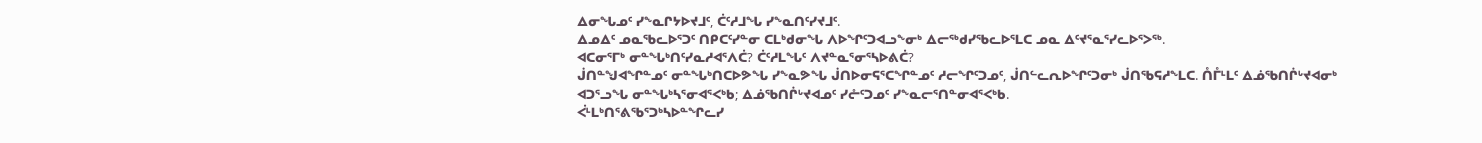ᐃᓂᖓᓄᑦ ᓯᖕᓇᒋᔭᐅᔪᒧᑦ, ᑖᑦᓱᒧᖓ ᓯᖕᓇᑎᑦᓯᔪᒧᑦ.
ᐃᓄᐃᑦ ᓄᓇᖃᓚᐅᕐᑐᑦ ᑎᑭᑕᑦᓯᓐᓂ ᑕᒪᒃᑯᓂᖓ ᐱᐅᖏᑦᑐᐊᓗᖕᓂᒃ ᐃᓕᖅᑯᓯᖃᓚᐅᕐᒪᑕ ᓄᓇ ᐃᑦᔪᕐᓇᕐᓯᓚᐅᕐᐳᖅ.
ᐊᑕᓂᕐᒥᒃ ᓂᓐᖓᒃᑎᑦᓯᓇᓱᐊᕐᐱᑖ? ᑖᑦᓱᒪᖓᑦ ᐱᔪᓐᓇᕐᓂᕐᓴᐅᕕᑖ?
ᒎᑎᓐᖑᐊᖏᓐᓄᑦ ᓂᓐᖓᒃᑎᑕᐅᕗᖓ ᓯᖕᓇᕗᖓ ᒎᑎᐅᓂᕋᕐᑕᖏᓐᓄᑦ ᓱᓕᖏᑦᑐᓄᑦ, ᒎᑎᓪᓚᕆᐅᖏᑦᑐᓂᒃ ᒎᑎᖃᕋᓱᖕᒪᑕ. ᑍᒤᒻᒪᑦ ᐃᓅᖃᑎᒌᒡᔪᐊᓂᒃ ᐊᑐᕐᓗᖓ ᓂᓐᖓᒃᓴᕐᓂᐊᕐᐸᒃᑲ; ᐃᓅᖃᑎᒌᒡᔪᐊᓄᑦ ᓯᓔᑦᑐᓄᑦ ᓯᖕᓇᓕᕐᑎᓐᓂᐊᕐᐸᒃᑲ.
ᐹᒻᒪᒃᑎᕐᕕᖃᕐᑐᒃᓴᐅᓐᖏᓚᓯ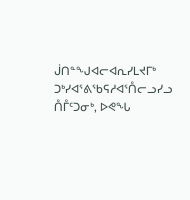ᒎᑎᓐᖑᐊᓕᐊᕆᓯᒪᔪᒥᒃ ᑐᒃᓯᐊᕐᕕᖃᕋᓱᐊᕐᑍᓕᓗᓯᓗ ᑍᒤᑦᑐᓂᒃ, ᐅᕙᖓ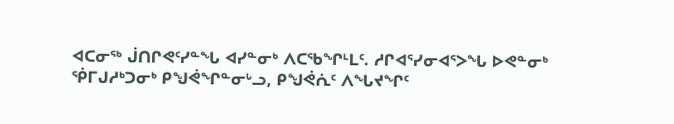ᐊᑕᓂᖅ ᒎᑎᒋᕙᑦᓯᓐᖓ ᐊᓯᓐᓂᒃ ᐱᑕᖃᖏᒻᒪᑦ. ᓱᒋᐊᕐᓯᓂᐊᕐᐳᖓ ᐅᕙᓐᓂᒃ ᖀᒥᒍᓱᒃᑐᓂᒃ ᑭᖑᕚᖏᓐᓂᒡᓗ, ᑭᖑᕚᕇᑦ ᐱᖓᔪᖏᑦ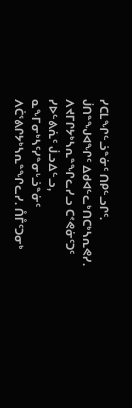ᓯᑕᒪᖏᓪᓘᓐᓃᑦ ᑎᑭᓪᓗᒋᑦ.
ᒎᑎᓐᖑᐊᖏᑦ ᐃᑯᐊᓪᓚᒃᑎᑕᒃᓴᕆᕙᓯ. ᐱᔪᒥᒋᔭᒃᓴᕆᓐᖏᓚᓯᓗ ᑕᕝᕙᓃᑦᑐᑦ ᓯᐅᓪᕕᕇᑦ ᒎᓗᐃᓪᓗ, ᓇᖕᒥᓂᒃᓴᑦᓯᓐᓂᒡᓘᓐᓃᑦ ᐱᑖᕐᕕᒋᔭᒃᓴᕆᓐᖏᓚᓯ. ᑍᒤᑦᑐᓂᒃ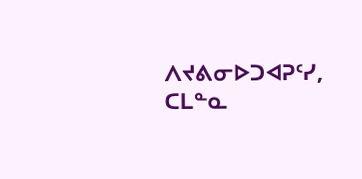ᐱᔪᕕᓂᐅᑐᐊᕈᑦᓯ, ᑕᒪᓐᓇ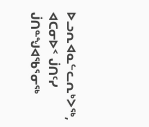ᐅᓗᕆᐊᓇᓪᓚᕆᒃᐳᖅ, ᐊᑕᓂᐅᑉ ᒎᑎᑦᓯ ᒎᑎᓐᖑᐊᖃᕐᓂᖅ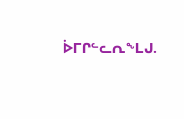ᐆᒥᒋᓪᓚᕆᖕᒪᒍ.